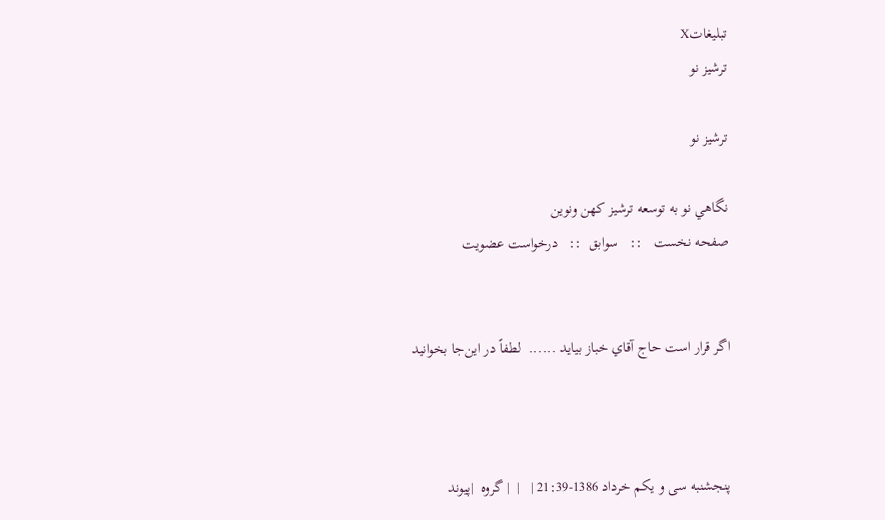تبليغاتX
ترشيز نو

ترشيز نو

نگاهي نو به توسعه ترشيز كهن ونوين
صفحه نخست   ::   سوابق  ::   درخواست عضويت


اگر قرار است حاج آقاي خباز بيايد ......  لطفاً در اين‌جا بخوانيد



پنجشنبه سی و یکم خرداد 1386-21:39 |   |  | گروه  |پيوند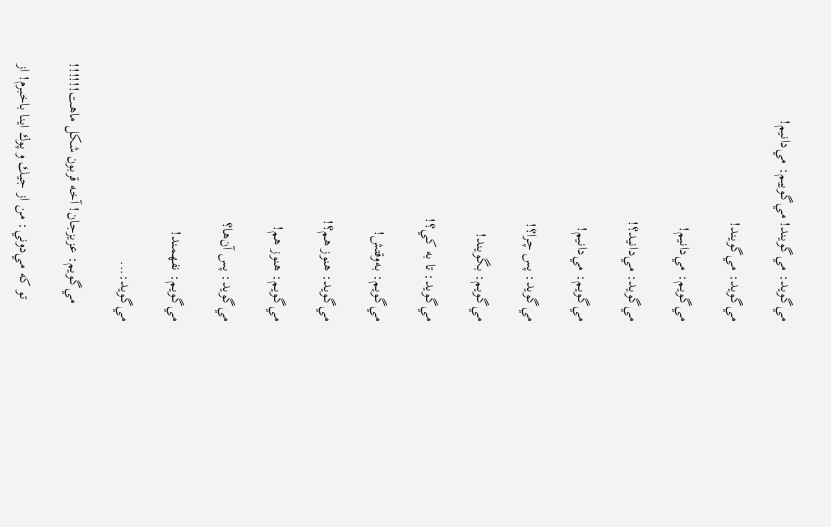مي‌گويد: مي‌گويند! مي‌گوييم: مي‌دانيم!

مي‌گويد: مي‌گويند!

مي‌گويم: مي‌دانيم!

مي‌گويد: مي‌دانيد؟!

مي‌گويم: مي‌دانيم!

مي‌گويد: پس چرا؟!

مي‌گويم: بگويند!

مي‌گويد: تا به كي؟!

مي‌گويم: به‌وقتش!

مي‌گويد: هنوز هم؟!

مي‌گويم: هنوز هم!

مي‌گويد: پس آن‌ها؟

مي‌گويم: نفهمند!

مي‌گويد:...

     مي‌گويم: عزيزجان! آخه قربون شكل ماهت!!!!!!

      تو كه مي‌دوني: من از جيك و پوك اينا باخبرم! از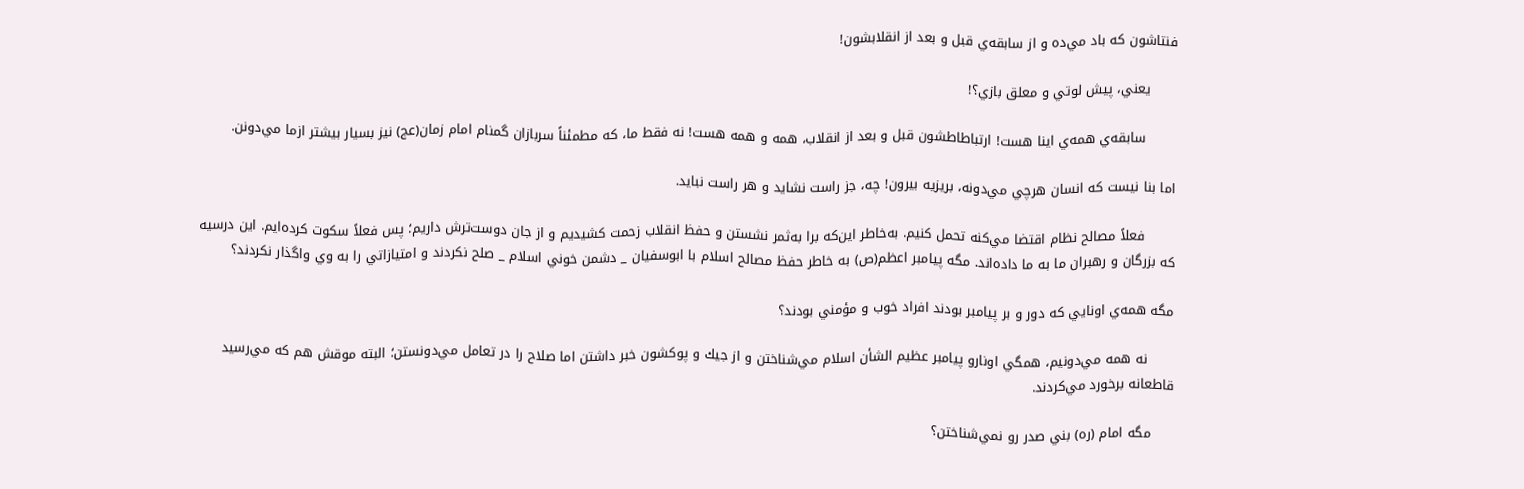فنتاشون كه باد مي‌ده و از سابقه‌ي قبل و بعد از انقلابشون!

      يعني، پيش لوتي و معلق بازي؟!

       سابقه‌ي همه‌ي اينا هست! ارتباطاطشون قبل و بعد از انقلاب، همه و همه هست! نه فقط ما، كه مطمئناً سربازان گمنام امام زمان(عج) نيز بسيار بيشتر ازما مي‌دونن.

اما بنا نيست كه انسان هرچي مي‌دونه، بريزيه بيرون! چه، جز راست نشايد و هر راست نبايد.

       فعلاً مصالح نظام اقتضا مي‌كنه تحمل كنيم. به‌خاطر اين‌كه برا به‌ثمر نشستن و حفظ انقلاب زحمت كشيديم و از جان دوست‌ترش داريم؛ پس فعلاً سكوت كرده‌ايم. اين درسيه كه بزرگان و رهبران ما به ما داده‌اند. مگه پيامبر اعظم(ص) به خاطر حفظ مصالح اسلام با ابوسفيان _ دشمن خوني اسلام _ صلح نكردند و امتيازاتي را به وي واگذار نكردند؟

مگه همه‌ي اونايي كه دور و بر پيامبر بودند افراد خوب و مؤمني بودند؟

      نه همه مي‌دونيم، همگي اونارو پيامبر عظيم الشأن اسلام مي‌شناختن و از جيك و پوكشون خبر داشتن اما صلاح را در تعامل مي‌دونستن؛ البته موقش هم كه مي‌رسيد قاطعانه برخورد مي‌كردند.

     مگه امام (ره) بني صدر رو نمي‌شناختن؟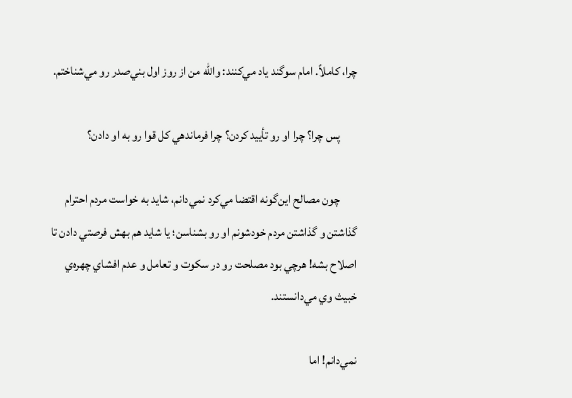چرا، كاملاً. امام سوگند ياد مي‌كنند: والله من از روز اول بني‌صدر رو مي‌شناختم.

       پس چرا؟ چرا او رو تأييد كردن؟ چرا فرماندهي كل قوا رو به او دادن؟

       چون مصالح اين‌گونه اقتضا مي‌كرد نمي‌دانم، شايد به خواست مردم احترام گذاشتن و گذاشتن مردم خودشونم او رو بشناسن؛ يا شايد هم بهش فرصتي دادن تا اصلاح بشه! هرچي بود مصلحت رو در سكوت و تعامل و عدم افشاي چهره‌ي خبيث وي مي‌دانستند.

نمي‌دانم! اما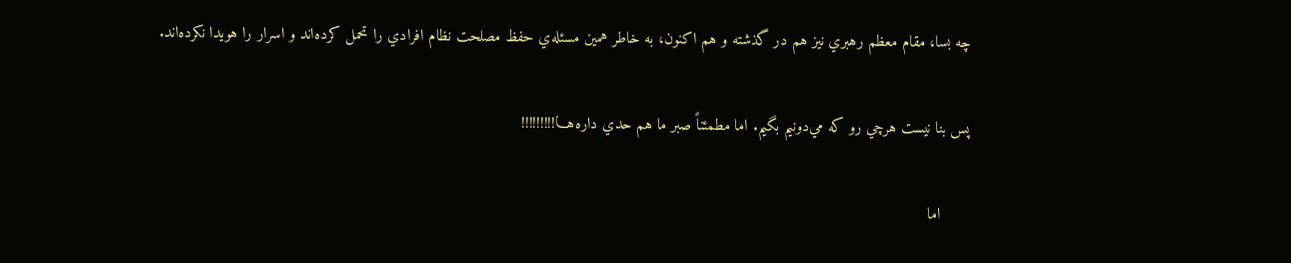چه بسا، مقام معظم رهبري نيز هم در گذشته و هم اكنون، به خاطر همين مسئله‌ي حفظ مصلحت نظام افرادي را تحمل كرده‌اند و اسرار را هويدا نكرده‌اند.

پس بنا نيست هرچي رو كه مي‌دونيم بگيم. اما مطمئناً صبر ما هم حدي داره‌هـــا!!!!!!!!!

      اما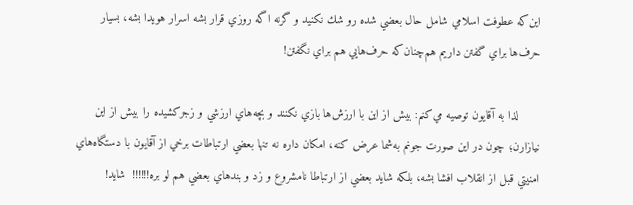اين‌كه عطوفت اسلامي شامل حال بعضي شده رو شك نكنيد و گرنه اگه روزي قرار بشه اسرار هويدا بشه، بسيار حرف‌ها براي گفتن داريم هم‌چنان‌كه حرف‌هايي هم براي نگفتن!

      لذا به آقايون توصيه مي‌كنم: بيش از اين با ارزش‌ها بازي نكنند و بچه‌هاي ارزشي و زجركشيده را بيش از اين نيازارن؛ چون در اين صورت جونم به‌شما عرض كنه، امكان داره نه تنها بعضي ارتباطات برخي از آقايون با دستگاه‌هاي امنيتي قبل از انقلاب افشا بشه، بلكه شايد بعضي از ارتباطا نامشروع و زد و بندهاي بعضي هم لو بره!!!!!!  شايد!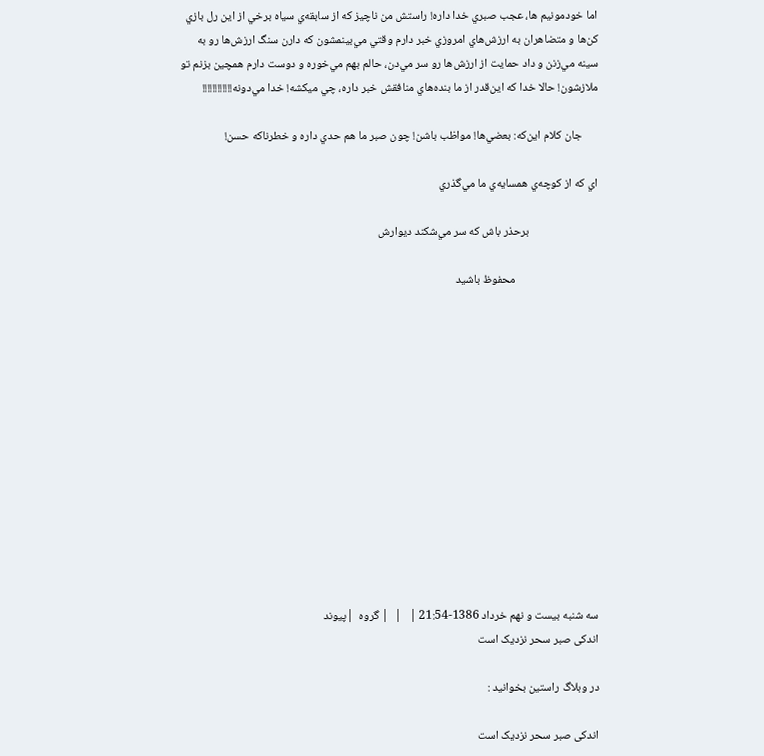اما خودمونيم ها، عجب صبري خدا داره! راستش من ناچيز كه از سابقه‌ي سياه برخي از اين رل بازي كن‌ها و متضاهران به ارزش‌هاي امروزي خبر دارم وقتي مي‌بينمشون كه دارن سنگ ارزش‌ها رو به سينه مي‌زنن و داد حمايت از ارزش‌ها رو سر مي‌دن، حالم بهم مي‌خوره و دوست دارم همچين بزنم تو ملازشون! حالا خدا كه اين‌قدر از ما بنده‌هاي منافقش خبر داره، چي ميكشه! خدا مي‌دونه!!!!!!!!!!!!

      جان كلام اين‌كه: بعضي‌ها! مواظب باشن! چون صبر ما هم حدي داره و خطرناكه حسن!

اي كه از كوچه‌‌ي همسايه‌ي ما مي‌گذري

                          برحذر باش كه سر مي‌شكند ديوارش

                               محفوظ باشيد













سه شنبه بیست و نهم خرداد 1386-21:54 |   |  | گروه  |پيوند
اندکی صبر سحر نزدیک است

در وبلاگ راستين بخوانید :

اندکی صبر سحر نزدیک است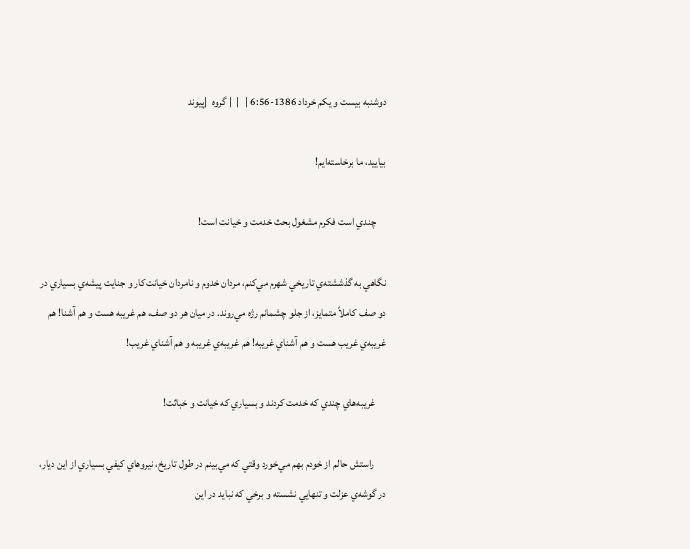دوشنبه بیست و یکم خرداد 1386-6:56 |   |  | گروه  |پيوند

بياييد، ما برخاسته‌ايم!

     چندي است فكرم مشغول بحث خدمت و خيانت است!

نگاهي به گذششته‌ي تاريخي شهرم مي‌كنم، مردان خدوم و نامردان خيانت‌كار و جنايت پيشه‌ي بسياري در دو صف كاملاً متمايز، از جلو چشمانم رژه مي‌روند. در ميان هر دو صف، هم غريبه هست و هم آشنا! هم غريبه‌ي غريب هست و هم آشناي غريبه! هم غريبه‌ي غريبه و هم آشناي غريب!

     غريبه‌هاي چندي كه خدمت كردند و بسياري كه خيانت و خباثت!

      راستش حالم از خودم بهم مي‌خورد وقتي كه مي‌بينم در طول تاريخ، نيروهاي كيفي بسياري از اين ديار، در گوشه‌ي عزلت و تنهايي نشسته و برخي كه نبايد در اين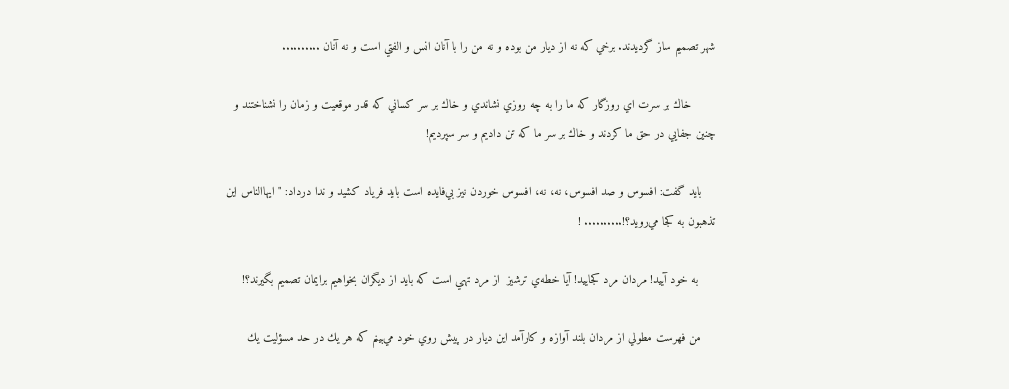شهر تصميم ساز گرديدند. برخي كه نه از ديار من بوده و نه من را با آنان انس و الفتي است و نه آنان ..........

       خاك بر سرت اي روزگار كه ما را به چه روزي نشاندي و خاك بر سر كساني كه قدر موقعيت و زمان را نشناختند و چنين جفايي در حق ما كردند و خاك بر سر ما كه تن داديم و سر سپرديم!

    بايد گفت: افسوس و صد افسوس، نه، نه، افسوس خوردن نيز بي‌فايده است بايد فرياد كشيد و ندا درداد: " ايهاالناس اين تذهبون به كجا مي‌رويد؟!.......... !

     به خود آييد! مردان مرد كجاييد! آيا خطه‌ي ترشيز  از مرد تهي است كه بايد از ديگران بخواهيم برايمان تصميم بگيرند؟!

    من فهرست مطولي از مردان بلند آوازه و كارآمد اين ديار در پيش روي خود مي‌بينم كه هر يك در حد مسؤليت يك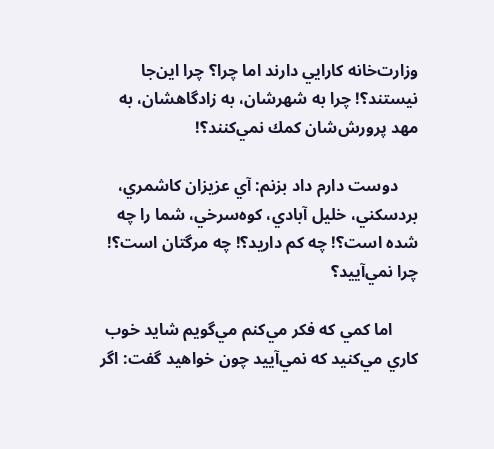وزارت‌خانه كارايي دارند اما چرا؟ چرا اين‌جا نيستند؟! چرا به شهرشان، به زادگاهشان، به مهد پرورش‌شان كمك نمي‌كنند؟!

     دوست دارم داد بزنم: آي عزيزان كاشمري، بردسكني، خليل آبادي، كوه‌سرخي، شما را چه شده است؟! چه كم داريد؟! چه مرگتان است؟! چرا نمي‌آييد؟

      اما كمي كه فكر مي‌كنم مي‌گويم شايد خوب كاري مي‌كنيد كه نمي‌آييد چون خواهيد گفت: اگر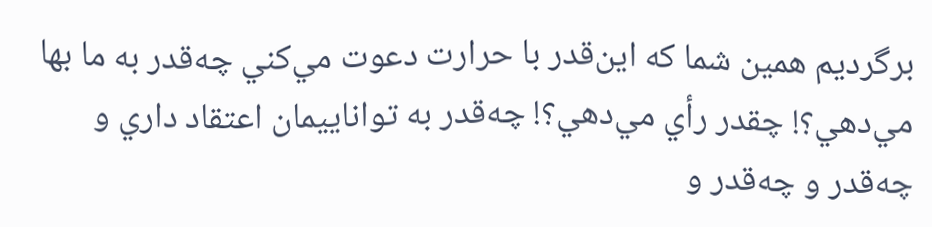برگرديم همين شما كه اين‌قدر با حرارت دعوت مي‌كني چه‌قدر به ما بها مي‌دهي؟! چقدر رأي مي‌دهي؟! چه‌قدر به تواناييمان اعتقاد داري و چه‌قدر و چه‌قدر و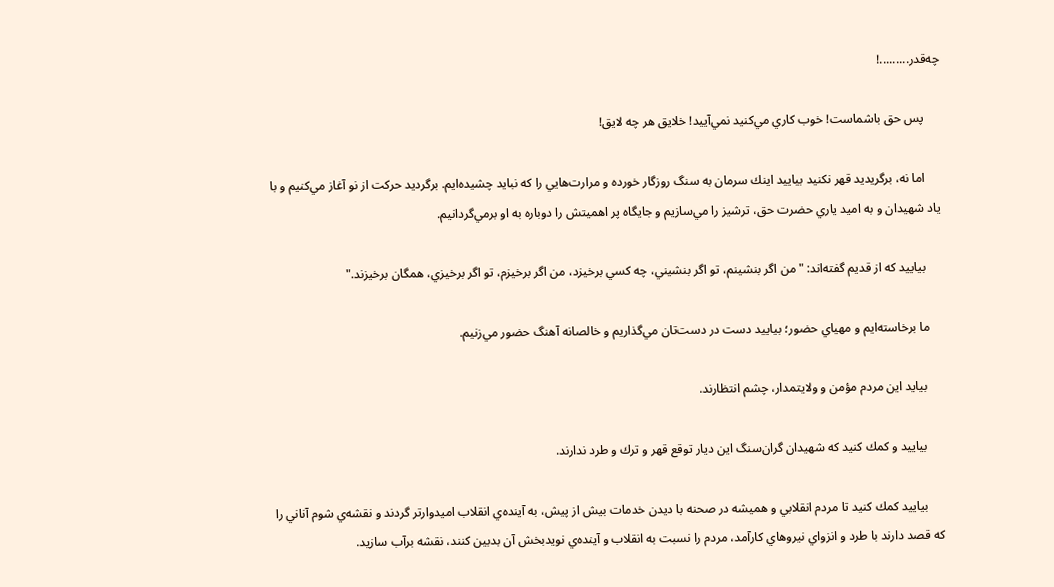چه‌قدر.........!

     پس حق باشماست! خوب كاري مي‌كنيد نمي‌آييد! خلايق هر چه لايق!

     اما نه، برگريديد قهر نكنيد بياييد اينك سرمان به سنگ روزگار خورده و مرارت‌هايي را كه نبايد چشيده‌ايم. برگرديد حركت از نو آغاز مي‌كنيم و با ياد شهيدان و به اميد ياري حضرت حق، ترشيز را مي‌سازيم و جايگاه پر اهميتش را دوباره به او برمي‌گردانيم.

     بياييد كه از قديم گفته‌اند: "من اگر بنشينم، تو اگر بنشيني، چه كسي برخيزد، من اگر برخيزم، تو اگر برخيزي، همگان برخيزند."

    ما برخاسته‌ايم و مهياي حضور؛ بياييد دست در دست‌تان مي‌گذاريم و خالصانه آهنگ حضور مي‌زنيم.

     بيايد اين مردم مؤمن و ولايتمدار، چشم انتظارند.

     بياييد و كمك كنيد كه شهيدان گران‌سنگ اين ديار توقع قهر و ترك و طرد ندارند.

     بياييد كمك كنيد تا مردم انقلابي و هميشه در صحنه با ديدن خدمات بيش از پيش، به آينده‌ي انقلاب اميدوارتر گردند و نقشه‌ي شوم آناني را كه قصد دارند با طرد و انزواي نيروهاي كارآمد، مردم را نسبت به انقلاب و آينده‌ي نويدبخش آن بدبين كنند، نقشه برآب سازيد.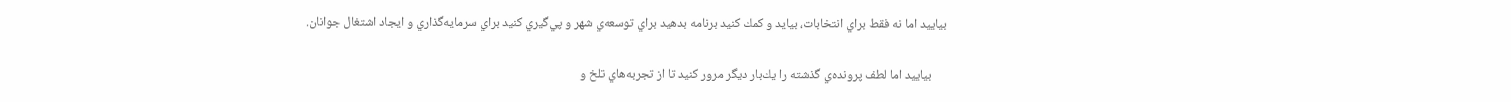بياييد اما نه فقط براي انتخابات، بيايد و كمك كنيد برنامه بدهيد براي توسعه‌ي شهر و پي‌گيري كنيد براي سرمايه‌گذاري و ايجاد اشتغال جوانان.

     بیایید اما لطف پرونده‌ي گذشته را يك‌بار ديگر مرور كنيد تا از تجربه‌هاي تلخ و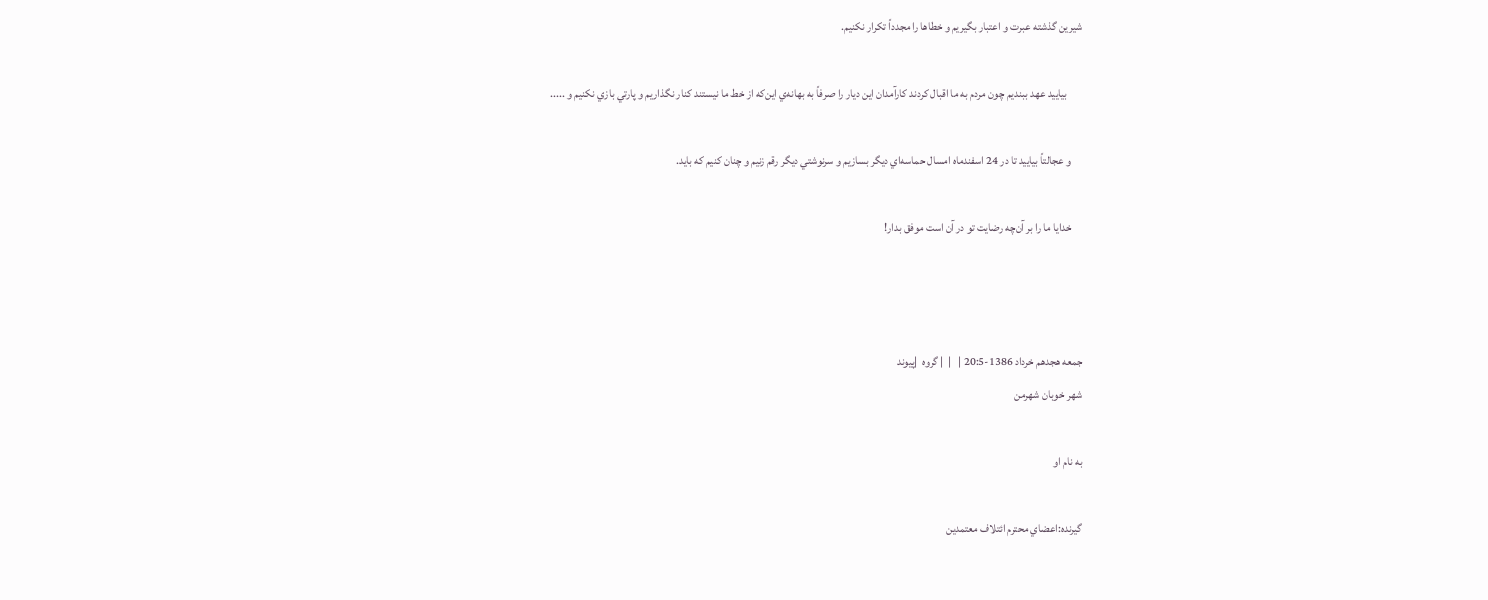شيرين گذشته عبرت و اعتبار بگيريم و خطاها را مجدداً تكرار نكنيم.

       بياييد عهد ببنديم چون مردم به ما اقبال كردند كارآمدان اين ديار را صرفاً به بهانه‌ي اين‌كه از خط ما نيستند كنار نگذاريم و پارتي بازي نكنيم و .....

     و عجالتاً بياييد تا در 24 اسفندماه امسال حماسه‌اي ديگر بسازيم و سرنوشتي ديگر رقم زنيم و چنان كنيم كه بايد.

     خدايا ما را بر آن‌چه رضايت تو در آن است موفق بدار!



جمعه هجدهم خرداد 1386-20:5 |   |  | گروه  |پيوند
شهر خوبان شهرمن

به نام او

گيرنده:اعضاي محترم ائتلاف معتمدين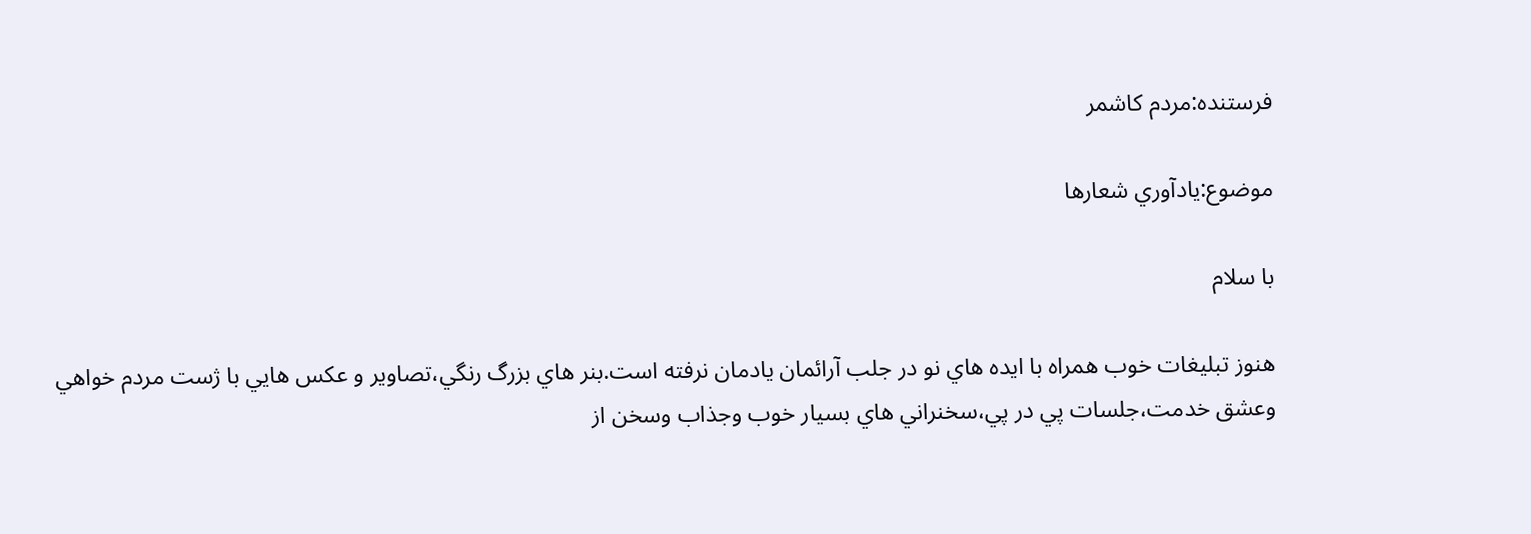فرستنده:مردم كاشمر

موضوع:يادآوري شعارها

با سلام

هنوز تبليغات خوب همراه با ايده هاي نو در جلب آرائمان يادمان نرفته است.بنر هاي بزرگ رنگي،تصاوير و عكس هايي با ژست مردم خواهي وعشق خدمت،جلسات پي در پي،سخنراني هاي بسيار خوب وجذاب وسخن از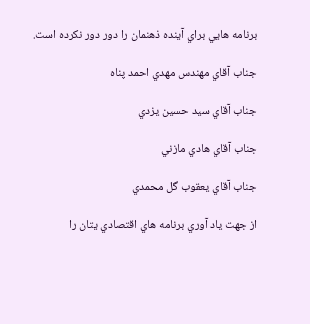برنامه هايي براي آينده ذهنمان را دور دور نكرده است.

جناب آقاي مهندس مهدي احمد پناه

جناب آقاي سيد حسين يزدي

جناب آقاي هادي مازني

جناب آقاي يعقوب گل محمدي

از جهت ياد آوري برنامه هاي اقتصادي يتان را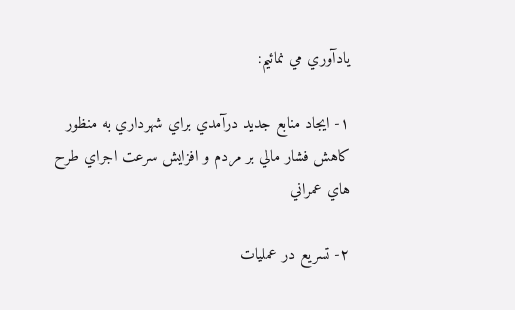يادآوري مي نمائيم:

۱- ايجاد منابع جديد درآمدي براي شهرداري به منظور كاهش فشار مالي بر مردم و افزايش سرعت اجراي طرح هاي عمراني

۲- تسريع در عمليات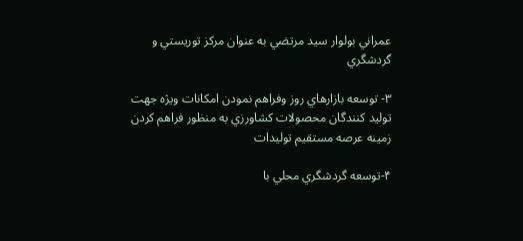عمراني بولوار سيد مرتضي به عنوان مركز توريستي و گردشگري

۳- توسعه بازارهاي روز وفراهم نمودن امكانات ويژه جهت توليد كنندگان محصولات كشاورزي به منظور فراهم كردن زمينه عرصه مستقيم توليدات

۴-توسعه گردشگري محلي با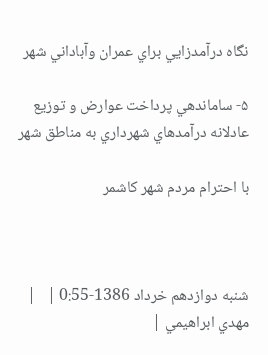نگاه درآمدزايي براي عمران وآباداني شهر

۵- ساماندهي پرداخت عوارض و توزيع عادلانه درآمدهاي شهرداري به مناطق شهر

با احترام مردم شهر كاشمر



شنبه دوازدهم خرداد 1386-0:55 |   | مهدي ابراهيمي |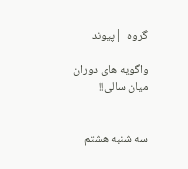گروه  |پيوند

واگویه های دوران میان سالی!!


سه شنبه هشتم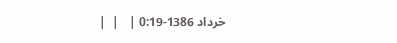خرداد 1386-0:19 |   |  |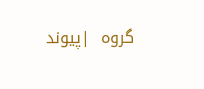گروه  |پيوند